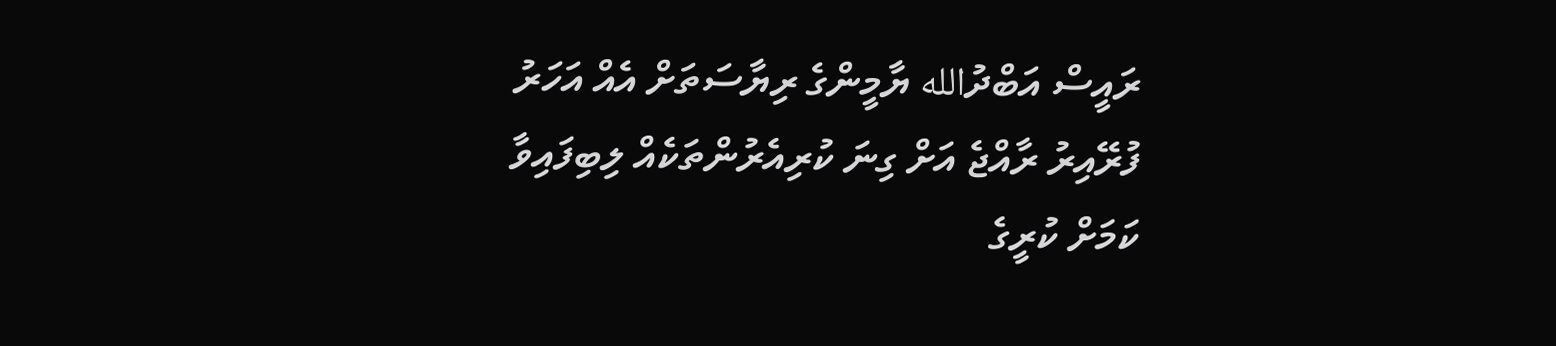ރައީސް އަބްދުالله ޔާމީންގެ ރިޔާސަތަށް އެއް އަހަރު ފުރޭއިރު ރާއްޖެ އަށް ގިނަ ކުރިއެރުންތަކެއް ލިބިފައިވާ ކަމަށް ކުރީގެ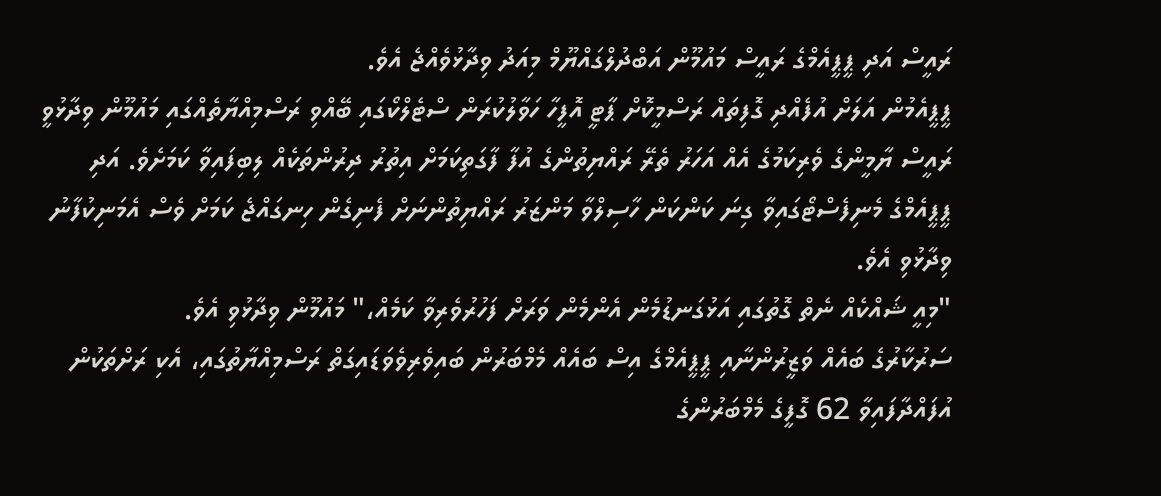ރައީސް އަދި ޕީޕީއެމްގެ ރައީސް މައުމޫން އަބްދުލްގައްޔޫމް މިއަދު ވިދާޅުވެއްޖެ އެވެ.
ޕީޕީއެމުން އަލަށް އުފެއްދި ގޮފިތައް ރަސްމީކޮށް ޕާޓީ އޮފީހާ ހަވާލުކުރަން ސްޓެލްކޯގައި ބޭއްވި ރަސްމިއްޔާތެއްގައި މައުމޫން ވިދާޅުވީ ރައީސް ޔާމީންގެ ވެރިކަމުގެ އެއް އަހަރު ތެރޭ ރައްޔިތުންގެ އުފާ ފާގަތިކަމަށް އިތުރު ދިރުންތަކެއް ލިބިފައިވާ ކަމަށެވެ. އަދި ޕީޕީއެމްގެ މެނިފެސްޓޯގައިވާ ގިނަ ކަންކަން ހާސިލްވާ މަންޒަރު ރައްޔިތުންނަށް ފެނިގެން ހިނގައްޖެ ކަމަށް ވެސް އެމަނިކުފާނު ވިދާޅުވި އެވެ.
"މިއީ ޝައްކެއް ނެތް ގޮތުގައި އަޅުގަނޑުމެން އެންމެން ވަރަށް ފަހުރުވެރިވާ ކަމެއް،" މައުމޫން ވިދާޅުވި އެވެ.
ސަރުކާރުގެ ބައެއް ވަޒީރުންނާއި ޕީޕީއެމްގެ އިސް ބައެއް މެމްބަރުން ބައިވެރިވެވަޑައިގަތް ރަސްމިއްޔާތުގައި، އެކި ރަށްތަކުން އުފައްދާފައިވާ 62 ގޮފީގެ މެމްބަރުންގެ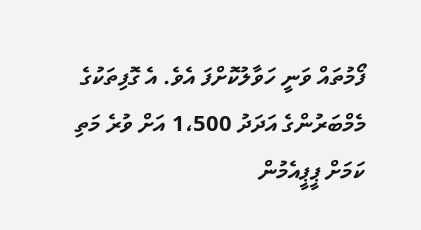ފޯމުތައް ވަނީ ހަވާލުކޮށްފަ އެވެ. އެ ގޮފިތަކުގެ މެމްބަރުންގެ އަދަދު 1،500 އަށް ވުރެ މަތި ކަމަށް ޕީޕީއެމުން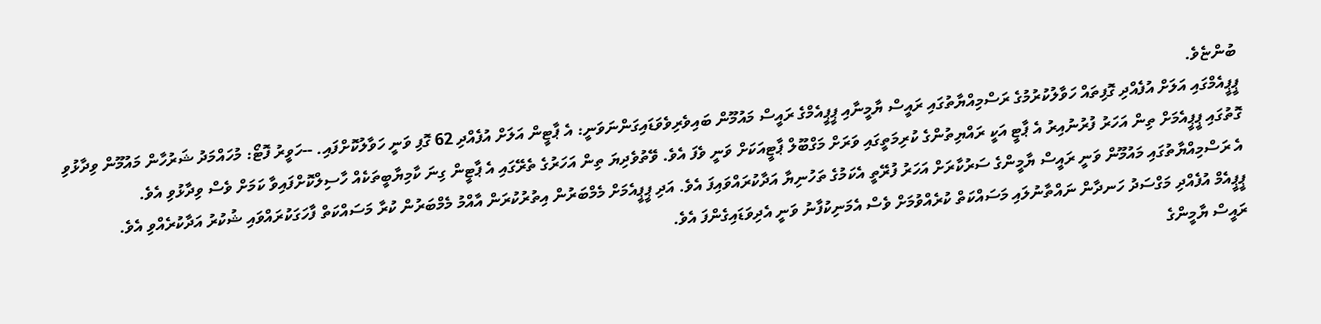ބުންޏެވެ.
ޕީޕީއެމްގައި އަލަށް އުފެއްދި ގޮފިތައް ހަވާލުކުރުމުގެ ރަސްމިއްޔާތުގައި ރައީސް ޔާމީނާއި ޕީޕީއެމްގެ ރައީސް މައުމޫން ބައިވެރިވެވަޑައިގަންނަވަނީ: އެ ޕާޓީން އަލަށް އުފެއްދި 62 ގޮފި ވަނީ ހަވާލުކޮށްފައި. --ހަވީރު ފޮޓޯ: މުހައްމަދު ޝަރުހާން މައުމޫން ވިދާޅުވި ގޮތުގައި ޕީޕީއެމަށް ތިން އަހަރު ފުރުނުއިރު އެ ޕާޓީ އަކީ ރައްޔިތުންގެ ކުރިމަތީގައި ވަރަށް މަގްބޫލް ޕާޓީއަކަށް ވަނީ ވެފަ އެވެ. ވޭތުވެދިޔަ ތިން އަހަރުގެ ތެރޭގައި އެ ޕާޓީން ގިނަ ކާމިޔާބީތަކެއް ހާސިލްކޮށްފައިވާ ކަމަށް ވެސް ވިދާޅުވި އެވެ.
އެ ރަސްމިއްޔާތުގައި މައުމޫން ވަނީ ރައީސް ޔާމީންގެ ސަރުކާރަށް އަހަރު ފުރޭތީ އެކަމުގެ ތަހުނިޔާ އަދާކުރައްވައިފަ އެވެ. އަދި ޕީޕީއެމަށް މެމްބަރުން އިތުރުކުރަން އާއްމު މެމްބަރުން ކުރާ މަސައްކަތް ފާހަގަކުރައްވައި ޝުކުރު އަދާކުރެއްވި އެވެ.
ޕީޕީއެމް އުފެއްދި މަގްސަދު ހަނދާން ނައްތާނުލައި މަސައްކަތް ކުރެއްވުމަށް ވެސް އެމަނިކުފާނު ވަނީ އެދިވަޑައިގެންފަ އެވެ.
ރައީސް ޔާމީންގެ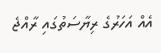އެއް އަހަރުގެ ރިޔާސަތުގައި ރާއްޖެ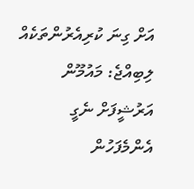އަށް ގިނަ ކުރިއެރުންތަކެއް ލިބިއްޖެ: މައުމޫން
އަރުޝީފަށް ނެގީ
އެންމެފަހުން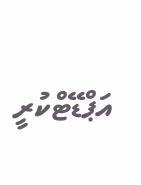އަޕްޑޭޓްކުރީ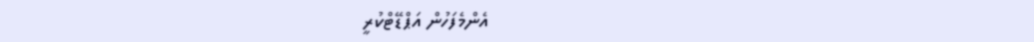އެންމެފަހުން އަޕްޑޭޓްކުރީ